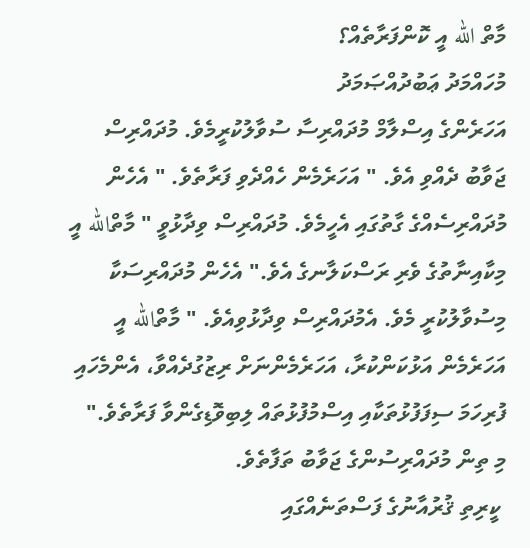މާތް الله އީ ކޮންފަރާތެއް؟
މުހައްމަދު ޢަބުދުއްޞަމަދު
އަހަރެންގެ އިސްލާމް މުދައްރިސާ ސުވާލުކުރީމެވެ. މުދައްރިސް ޖަވާބު ދެއްވި އެވެ. " އަހަރެމެން ހެއްދެވި ފަރާތެވެ. " އެހެން މުދައްރިސެއްގެ ގާތުގައި އެހީމެވެ. މުދައްރިސް ވިދާޅުވީ " މާތްالله އީ މިކާއިނާތުގެ ވެރި ރަސްކަލާނގެ އެވެ." އެހެން މުދައްރިސަކާ މިސުވާލުކުރީ މެވެ. އެމުދައްރިސް ވިދާޅުވިއެވެ. " މާތްالله އީ އަހަރެމެން އަޅުކަންކުރާ، އަހަރެމެންނަށް ރިޒުގުދެއްވާ، އެންމެހައި ފުރިހަމަ ސިފަފުޅުތަކާއި އިސްމުފުޅުތައް ލިބިވޮޑިގެންވާ ފަރާތެވެ."
މި ތިން މުދައްރިސުންގެ ޖަވާބު ތަފާތެވެ.
 ކީރިތި ޤުރުއާނުގެ ފަސްތަނެއްގައި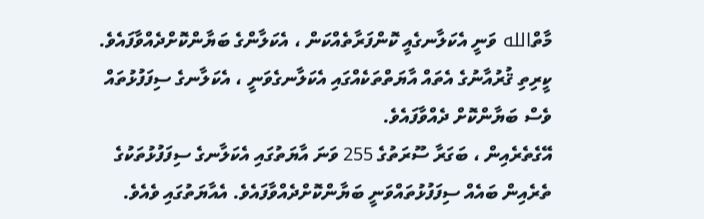މާތްالله ވަނީ އެކަލާނގެއީ ކޮންފަރާތެއްކަން ، އެކަލާންގެ ބަޔާންކޮށްދެއްވާފައެވެ. ކީރިތި ޤުރުއާނުގެ އެތައް އާޔަތްތަކެއްގައި އެކަލާނގެވަނީ ، އެކަލާނގެ ސިފަފުޅުތައް ވެސް ބަޔާންކޮށް ދެއްވާފައެވެ.
އޭގެތެރެއިން ، ބަގަރާ ސޫރަތުގެ 255 ވަނަ އާޔަތުގައި އެކަލާނގެ ސިފަފުޅުތަކުގެ ތެރެއިން ބައެއް ސިފަފުޅުތައްވަނީ ބަޔާންކޮށްދެއްވާފައެވެ. އެއާޔަތުގައި ވެއެވެ.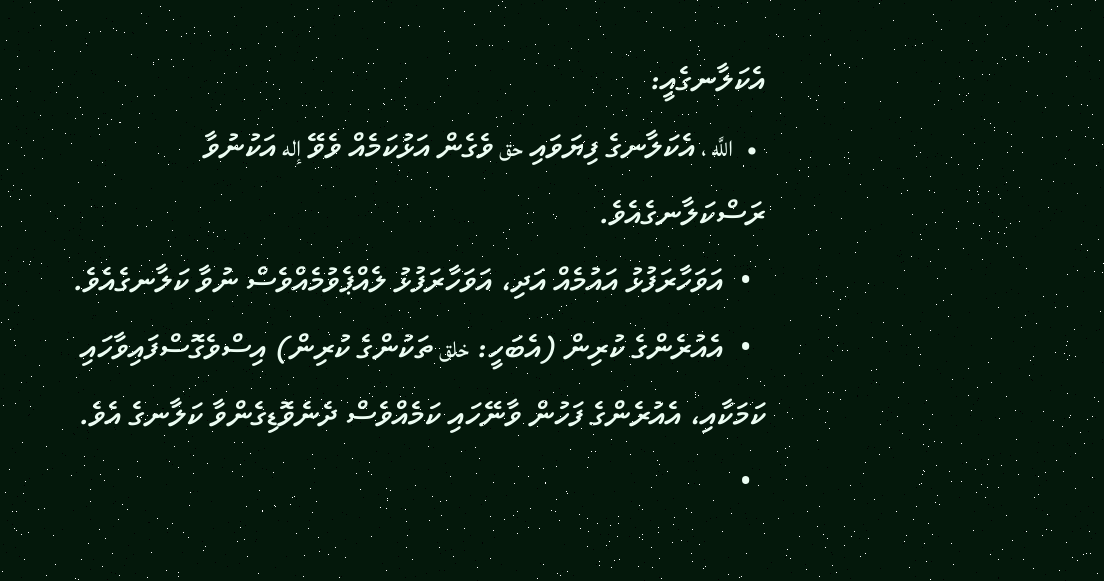އެކަލާނގެއީ:
  •   اللَّه ، އެކަލާނގެ ފިޔަވައި حق ވެގެން އަޅުކަމެއް ވެވޭ إله އަކުނުވާ ރަސްކަލާނގެއެވެ.
  •  އަވަހާރަފުޅު އައުމެއް އަދި، އަވަހާރަފުޅު ލެއްޕެވުމެއްވެސް ނުވާ ކަލާނގެއެވެ.
  •  އެއުރެންގެ ކުރިން (އެބަހީ: خلق ތަކުންގެ ކުރިން) އިސްވެގޮސްފައިވާހައި ކަމަކާއި، އެއުރެންގެ ފަހުން ވާނޭހައި ކަމެއްވެސް ދެނެވޮޑިގެންވާ ކަލާނގެ އެވެ.
  •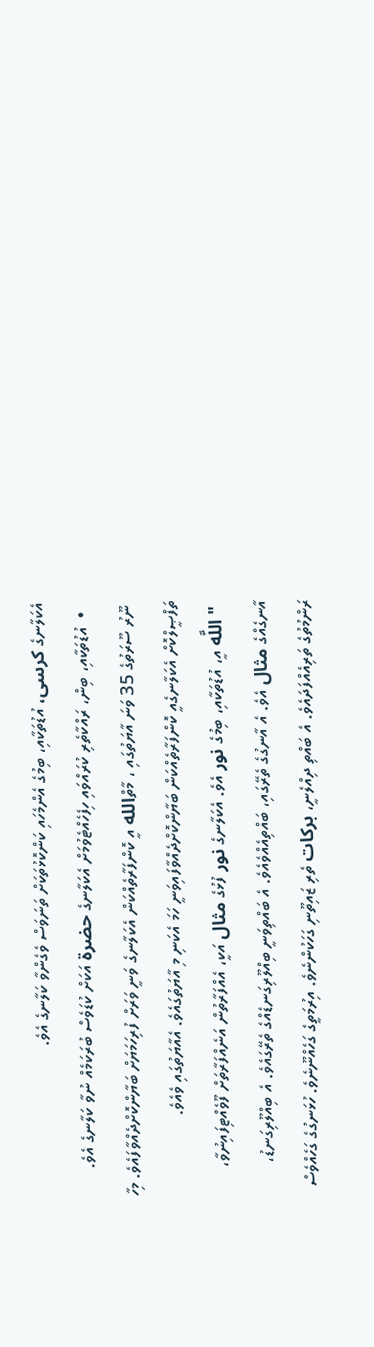އެކަލާނގެ كرسى، އުޑުތަކާއި، ބިމުގެ އެންމެހައި ކަންކޮޅުތަކަށް ތަނަވަސް ވެގެންވާ ކަލާނގެ އެވެ.
  •  އުޑުތަކާއި، ބިން، ރައްކާތެރި ކުރައްވައި ހިފެހެއްޓެވުމަށް އެކަލާނގެ حضرة އަކަށް ކުޑަވެސް ބުރަކަމެއް ނުވާ ކަލާނގެ އެވެ.
 ނޫރު ސޫރަތުގެ 35 ވަނަ އާޔަތުގައި ، މާތްالله އީ ކޮންފަރާތެއްކަން އެކަލާނގެ ވަނީ ވަރަށް ފުރިހަމަޔަށް ބަޔާންކޮށްދެއްވާފައެވެ. މިހާ ތަފްޞީލްކޮށް އެކަލާނގެއީ ކޮންފަރާތެއްކަން ބަޔާންކޮށްދެއްވާފައިވަނީ ހަމަ އެކަނި މި އާޔަތުގައެވެ. އެއާޔަތުގައި ވެއެވެ.
 " اللَّه އީ، އުޑުތަކާއި، ބިމުގެ نور އެވެ. އެކަލާނގެ نور ފުޅުގެ مثال އަކީ، އެއްފަރާތުން އަނެއްފަރާތަށް ފޫވެއްޓިފައިނުވާ، އާނގެއްގެ مثال އެވެ. އެ އާނގުގެ ތެރޭގައި، ބައްތިއެއްވެއެވެ. އެ ބައްތިވަނީ ބިއްލޫރިގަނޑެއްގެ ތެރޭގައެވެ. އެ ބިއްލޫރިގަނޑު، ރަންމުތުގެ ތަރިއެއްފަދައެވެ. އެ ބައްތި ދިއްލެނީ، بركات ތެރި ޒައިތޫނި ގަހަކުންނެވެ. އިރުމަތީގެ ގަހެއްނޫނެވެ. ހުޅަނގުގެ ގަހެއްވެސް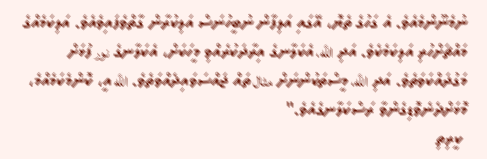ނުމެނޫންމެއެވެ. އެ ގަހުގެ ތެޔޮ، އޭގައި އަލިފާން ނުބީހުނަސް އަލިކުރާން ގާތްވެފައިވެއެވެ. އަލިކަމެއްގެ މައްޗަށްހުރި އަލިކަމެކެވެ. އަދި اللَّه، އެކަލާނގެ އިރާދަކުރެއްވި މީހަކަށް، އެކަލާނގެ نور ފުޅަށް މަގުދައްކަވަތެވެ. އަދި اللَّه، މީސްތަކުންނަށް مثال ތައް ޖައްސަވައިދެއްވަތެވެ. اللَّه އީ، ކޮންމެކަމެއްމެ، މޮޅަށްދެނެވޮޑިގެންވާ ރަސްކަލާނގެއެވެ."
 ކީރިތި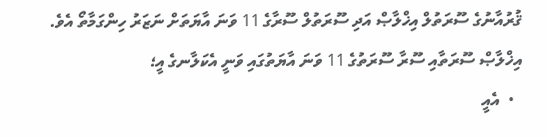ޤުރުއާނުގެ ސޫރަތުލް އިޚްލާޞް އަދި ސޫރަތުލް ސޫރާގެ 11 ވަނަ އާޔަތަށް ނަޒަރު ހިންގަމާތޯ އެވެ. އިޚްލާޞް ސޫރަތާއި ސޫރާ ސޫރަތުގެ 11 ވަނަ އާޔަތުގައި ވަނީ އެކަލާނގެ އީ؛
  •  އެއީ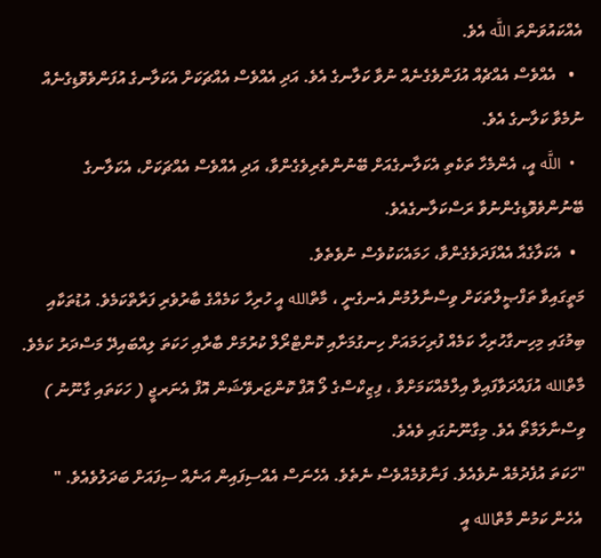އެއްކައުވަންތަ اللَّه އެވެ.
  •   އެއްވެސް އެއްޗެއް އުފަންވެގެނެއް ނުވާ ކަލާނގެ އެވެ. އަދި އެއްވެސް އެއްޗަކަށް އެކަލާނގެ އުފަންވެވޮޑިގެނެއް ނުމެވާ ކަލާނގެ އެވެ.
  •  اللَّه އީ، އެންމެހާ ތަކެތި އެކަލާނގެއަށް ބޭނުންތެރިވެގެންވާ، އަދި އެއްވެސް އެއްޗަކަށް، އެކަލާނގެ ބޭނުންވެވޮޑިގެންނުވާ ރަސްކަލާނގެއެވެ.
  •  އެކަލާގެއާ އެއްފަދަވެގެންވާ، ހަމައެކަކުވެސް ނުވެތެވެ.
މަތީގައިވާ ތަފްޞީލްތަކަށް ވިސްނާލުމުން އެނގެނީ ، މާތްالله އީ ހުރިހާ ކަމެއްގެ ބާރުވެރި ފަރާތްކަމެވެ. އުޑުތަކާއި ބިމުގައި މިހިނގާހުރިހާ ކަމެއް ފުރިހަމައަށް ހިނގުމަށާއި ކޮންޓްރޯލް ކުރުމަށް ބާރާއި ހަކަތަ ލިއްބައިދޭ މަސްދަރު ކަމެވެ.
މާތްالله އުފައްދަވާފައިވާ އިލްމެއްކަމަށްވާ ، ފިޒިކްސްގެ ލޯ އޮފް ކޮންޒަރވޭޝަން އޮފް އެނަރޖީ ( ހަކަތައި ގާނޫނު ) ވިސްނާލަމާތޯ އެވެ. މިގާނޫނުގައި ވެއެވެ.
"ހަކަތަ އުފެދުމެއް ނުވެއެވެ. ފަނާވުމެއްވެސް ނެތެވެ. އެހެނަސް އެއްސިފައިން އަނެއް ސިފައަށް ބަދަލުވެއެވެ. "
 އެހެން ކަމުން މާތްالله އީ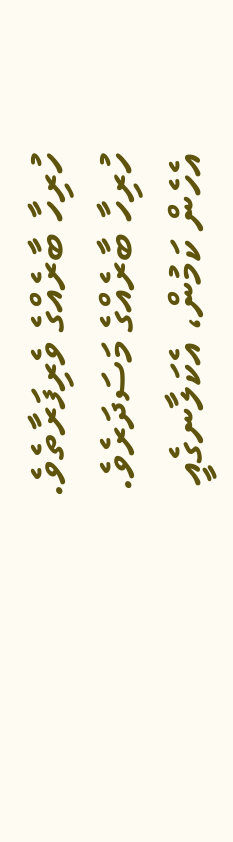ހުރިހާ ބާރެއްގެ ވެރިފަރާތެވެ. ހުރިހާ ބާރެއްގެ މަސަދަރެވެ. އެހެން ކަމުން، އެކަލާނގެއީ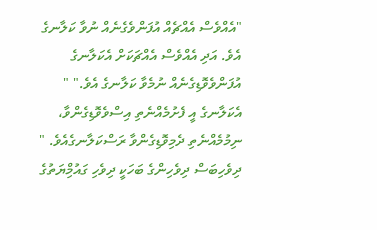"އެއްވެސް އެއްޗެއް އުފަންވެގެނެއް ނުވާ ކަލާނގެ އެވެ. އަދި އެއްވެސް އެއްޗަކަށް އެކަލާނގެ އުފަންވެވޮޑިގެނެއް ނުމެވާ ކަލާނގެ އެވެ." " އެކަލާނގެ އީ ފެށުމެއްނެތި އިސްވެވޮޑިގެންވާ، ނިމުމެއްނެތި ދެމިވޮޑިގެންވާ ރަސްކަލާނގެއެވެ. "
ދިވެހިބަސް ދިވެހިންގެ ބަހަކީ ދިވެހި ގައުމިްޔަތުގެ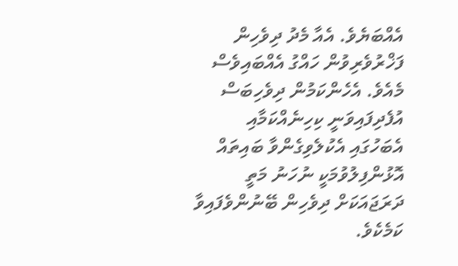އެއްބަޔެވެ. އެއާ މެދު ދިވެހިން ފަޚްރުވެރިވުން ހައްގު އެއްބައިވެސް މެއެވެ. އެހެންކަމުން ދިވެހިބަސް އުފެދިފައިވަނީ ކިހިނެއްކަމާއި އެބަހުގައި އެކުލެވިގެންވާ ބައިތައް އޮޅުންފިލުވުމަކީ ނުހަނު މަތީ  ދަރަޖައަކަށް ދިވެހިން ބޭނުންވެފައިވާ ކަމެކެވެ.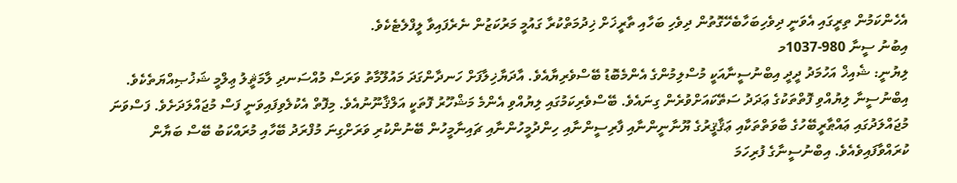އެހެންކަމުން ތިރީގައި އެވަނީ ދިވެހިބަހާބެހޭގޮތުން ދިވެހި ބަހާއި ތާރީޚަށް ޚިދުމަތްކުރާ ގައުމީ މަރުކަޒުން ނެރެފައިވާ ލީފްލެޓެކެވެ.
އިބުނު ސީނާ 980-1037މ
ލިޔުނީ: ޝެއިޚް އަހުމަދު ދީދީ އިބްނުސީނާއަކީ މުސްލިމުންގެ އެންމެބޮޑު ބޭސްވެރިޔާއެވެ. އާދަޔާޚިލާފަށް ހަނދާންގަދަ މައުލޫމާތު ވަރަސް މުއްސަނދި ލާމަޘީލު ޢިލްމީ ޝަޚުޞިއްޔަތެކެވެ. އިބްނުސީނާ ލިޔުއްވި ފޮތްތަކުގެ ޢަދަދު ސަތޭކައަށްވުރެން ގިނައެވެ. ބޭސްވެރިކަމުގައި ލިޔުއްވި އެންމެ މަޝްހޫރު ފޮތަކީ އަލްޤާނޫނުއެވެ. މިފޮތް އެކުލެވިފައިވަނީ ފަސް މުޖައްލަދަށެވެ. ފަސްވަނަ މުޖައްލަދުގައި ޢައްޠާރީބޭހުގެ ބާވަތްތަކާއި ޢަޤާޤީރުގެ ޔޫނާނީންނާއި ފާރިސީންނާއި ހިންދުމީހުންނާއި ޗައިނާމީހުން ބޭނުންކުރި ވަރަށްގިނަ މުފްރަދު ބޭހާއި މުރައްކަބު ބޭސް ބަޔާން ކުރައްވާފައިވެއެވެ. އިބްނުސީނާގެ ފުރިހަމަ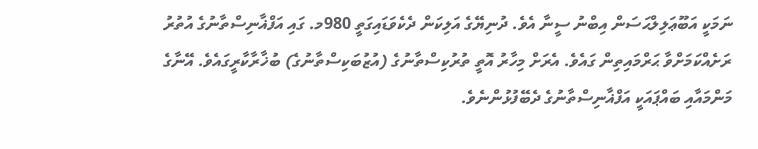ނަމަކީ އަބޫޢަލިލްޙަސަން އިބްނު ސީނާ އެވެ. ދުނިޔޭގެ އަލިކަން ދެކެވަޑައިގަތީ 980މ. ގައި އަފްޣާނިސްތާނުގެ އުތުރު ރަށެއްކަމަށްވާ ޙަރްމައިތިން ގައެވެ. އެރަށް މިހާރު އޮތީ ތުރުކިސްތާނުގެ (އުޒުބަކިސްތާނުގެ) ބުޚާރާކާރީގައެވެ. އޭނާގެ މަންމައާއި ބައްޕައަކީ އަފްޣާނިސްތާނުގެ ދެބޭފުޅުންނެވެ.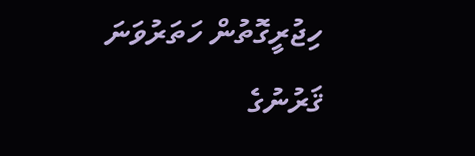ހިޖުރީގޮތުން ހަތަރުވަނަ ޤަރުނުގެ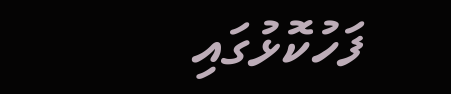ފަހުކޮޅުގައި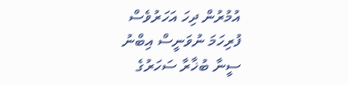އުމުރުން ދިހަ އަހަރުވެސް ފުރިހަމަ ނުވަނީސް އިބްނު ސީނާ ބުޚާރާ ސަހަރުގެ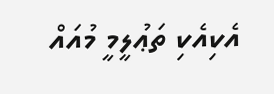އެކިއެކި ތަޢުލީމީ މުއައް